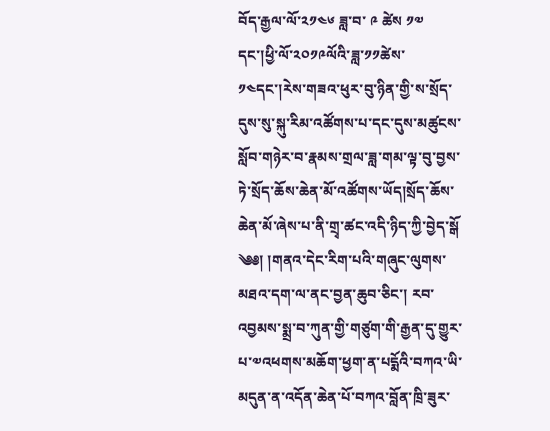བོད་རྒྱལ་ལོ་༢༡༤༦ ཟླ་བ་ ༩ ཚེས ༡༧ དང་།ཕྱི་ལོ་༢༠༡༩ལོའི་ཟླ་༡༡ཚེས་༡༤དང་།རེས་གཟའ་ཕུར་བུ་ཉིན་གྱི་ས་སྲོད་དུས་སུ་སྐུ་རིམ་འཚོགས་པ་དང་དུས་མཚུངས་སློབ་གཉེར་བ་རྣམས་གྲལ་ཟླ་གམ་ལྟ་བུ་བྱས་ཏེ་སྲོད་ཆོས་ཆེན་མོ་འཚོགས་ཡོད།སྲོད་ཆོས་ཆེན་མོ་ཞེས་པ་ནི་གྲྭ་ཚང་འདི་ཉིད་ཀྱི་བྱེད་སྒོ
༄༅། །གནའ་དེང་རིག་པའི་གཞུང་ལུགས་མཐའ་དག་ལ་ནང་བྱན་ཆུབ་ཅིང་། རབ་འབྱམས་སྨྲ་བ་ཀུན་གྱི་གཙུག་གི་རྒྱན་དུ་གྱུར་པ་༧འཕགས་མཆོག་ཕྱག་ན་པདྨོའི་བཀའ་ཡི་མདུན་ན་འདོན་ཆེན་པོ་བཀའ་བློན་ཁྲི་ཟུར་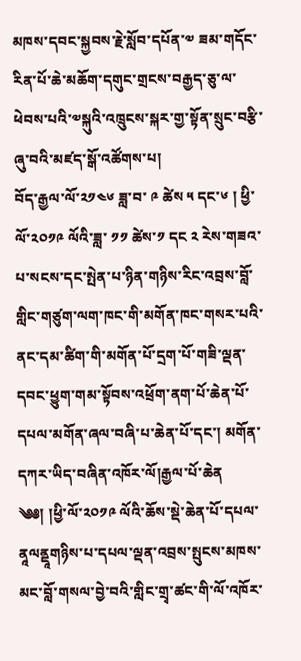མཁས་དབང་སྐྱབས་རྗེ་སློབ་དཔོན་༧ ཟམ་གདོང་རིན་པོ་ཆེ་མཆོག་དགུང་གྲངས་བརྒྱད་ཅུ་ལ་ཕེབས་པའི་༧སྐུའི་འཁྲུངས་སྐར་གྱ་སྟོན་སྲུང་བརྩི་ཞུ་བའི་མཛད་སྒོ་འཚོགས་པ།
བོད་རྒྱལ་ལོ་༢༡༤༦ ཟླ་བ་ ༩ ཚེས ༥ དང་༦ ། ཕྱི་ལོ་༢༠༡༩ ལོའི་ཟླ་ ༡༡ ཚེས་༡ དང ༢ རེས་གཟའ་པ་སངས་དང་སྤེན་པ་ཉིན་གཉིས་རིང་འབྲས་བློ་གླིང་གཙུག་ལག་ཁང་གི་མགོན་ཁང་གསར་པའི་ནང་དམ་ཚིག་གི་མགོན་པོ་དྲག་པོ་གཟི་ལྡན་དབང་ཕྱུག་གམ་སྟོབས་འཕྲོག་ནག་པོ་ཆེན་པོ་དཔལ་མགོན་ཞལ་བཞི་པ་ཆེན་པོ་དང་། མགོན་དཀར་ཡིད་བཞིན་འཁོར་ལོ།རྒྱལ་པོ་ཆེན
༄༅། །ཕྱི་ལོ་༢༠༡༩ ལོའི་ཆོས་སྡེ་ཆེན་པོ་དཔལ་ནཱལནྡཱགཉིས་པ་དཔལ་ལྡན་འབྲས་སྤུངས་མཁས་མང་བློ་གསལ་བྱེ་བའི་གླིང་གྲྭ་ཚང་གི་ལོ་འཁོར་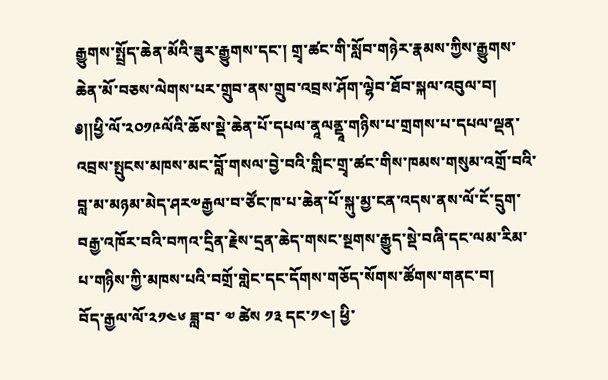རྒྱུགས་སྤྲོད་ཆེན་མོའི་ཟུར་རྒྱུགས་དང་། གྲྭ་ཚང་གི་སློབ་གཉེར་རྣམས་ཀྱིས་རྒྱུགས་ཆེན་མོ་བཅས་ལེགས་པར་གྲུབ་ནས་གྲུབ་འབྲས་ཤོག་ལྷེབ་ཐོབ་སྐལ་འབུལ་བ།
༅།།ཕྱི་ལོ་༢༠༡༩ལོའི་ཆོས་སྡེ་ཆེན་པོ་དཔལ་ནཱལནྡཱ་གཉིས་པ་གྲགས་པ་དཔལ་ལྡན་འབྲས་སྤུངས་མཁས་མང་བློ་གསལ་བྱེ་བའི་གླིང་གྲྭ་ཚང་གིས་ཁམས་གསུམ་འགྲོ་བའི་བླ་མ་མཉམ་མེད་ཤར༧རྒྱལ་བ་ཙོང་ཁ་པ་ཆེན་པོ་སྐུ་མྱ་ངན་འདས་ནས་ལོ་ངོ་དྲུག་བརྒྱ་འཁོར་བའི་བཀའ་དྲིན་རྗེས་དྲན་ཆེད་གསང་སྔགས་རྒྱུད་སྡེ་བཞི་དང་ལམ་རིམ་པ་གཉིས་ཀྱི་མཁས་པའི་བགྲོ་གླེང་དང་དོགས་གཅོད་སོགས་ཚོགས་གནང་བ།
བོད་རྒྱལ་ལོ་༢༡༤༦ ཟླ་བ་ ༧ ཚེས ༡༣ དང་༡༤། ཕྱི་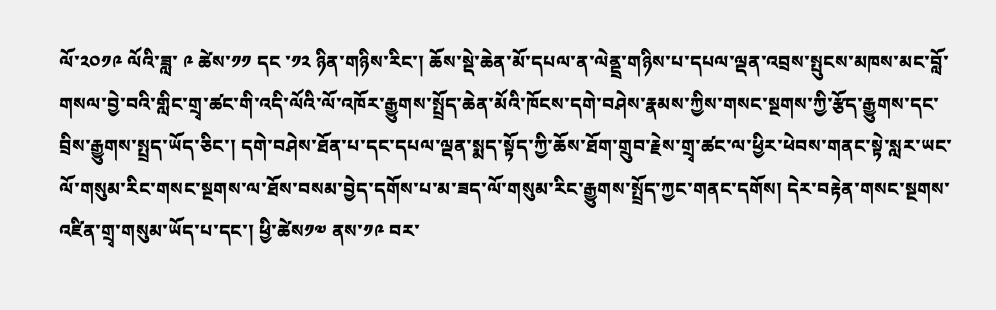ལོ་༢༠༡༩ ལོའི་ཟླ་ ༩ ཚེས་༡༡ དང ་༡༢ ཉིན་གཉིས་རིང་། ཆོས་སྡེ་ཆེན་མོ་དཔལ་ན་ལེནྡྲ་གཉིས་པ་དཔལ་ལྡན་འབྲས་སྤུངས་མཁས་མང་བློ་གསལ་བྱེ་བའི་གླིང་གྲྭ་ཚང་གི་འདི་ལོའི་ལོ་འཁོར་རྒྱུགས་སྤྲོད་ཆེན་མོའི་ཁོངས་དགེ་བཤེས་རྣམས་ཀྱིས་གསང་སྔགས་ཀྱི་རྩོད་རྒྱུགས་དང་བྲིས་རྒྱུགས་སྤྲད་ཡོད་ཅིང་། དགེ་བཤེས་ཐོན་པ་དང་དཔལ་ལྡན་སྨད་སྟོད་ཀྱི་ཆོས་ཐོག་གྲུབ་རྗེས་གྲྭ་ཚང་ལ་ཕྱིར་ཕེབས་གནང་སྟེ་སླར་ཡང་ལོ་གསུམ་རིང་གསང་སྔགས་ལ་ཐོས་བསམ་བྱེད་དགོས་པ་མ་ཟད་ལོ་གསུམ་རིང་རྒྱུགས་སྤྲོད་ཀྱང་གནང་དགོས། དེར་བརྟེན་གསང་སྔགས་འཛིན་གྲྭ་གསུམ་ཡོད་པ་དང་། ཕྱི་ཚེས༡༧ ནས་༡༩ བར་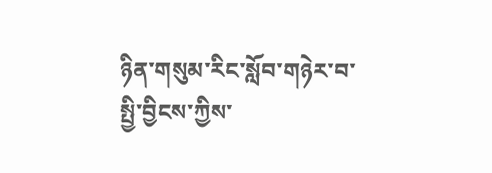ཉིན་གསུམ་རིང་སློབ་གཉེར་བ་སྤྱི་བྱིངས་ཀྱིས་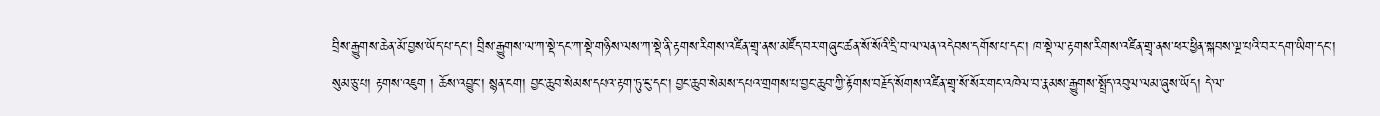བྲིས་རྒྱུགས་ཆེན་མོ་བྱས་ཡོད་པ་དང་། བྲིས་རྒྱུགས་ལ་ཀ་སྡེ་དང་ཀ་སྡེ་གཉིས་ལས་ཀ་སྡེ་ནི་རྟགས་རིགས་འཛིན་གྲྭ་ནས་མཛོད་བར་གཞུང་ཚན་སོ་སོའི་དྲི་བ་ལ་ལན་འདེབས་དགོས་པ་དང་། ཁ་སྡེ་ལ་རྟགས་རིགས་འཛིན་གྲྭ་ནས་ཕར་ཕྱིན་སྐབས་ལྔ་པའི་བར་དག་ཡིག་དང་། སུམ་ཅུ་པ། རྟགས་འཇུག ། ཆོས་འབྱུང་། སྙན་ངག། བྱང་ཆུབ་སེམས་དཔའ་རྟག་ཏུ་ངུ་དང་། བྱང་ཆུབ་སེམས་དཔའ་གྲགས་པ་བྱང་ཆུབ་ཀྱི་རྟོགས་བརྗོད་སོགས་འཛིན་གྲྭ་སོ་སོར་གང་འཁེལ་བ་རྣམས་རྒྱུགས་སྤྲོད་འབུལ་ལམ་ཞུས་ཡོད། དེ་ལ་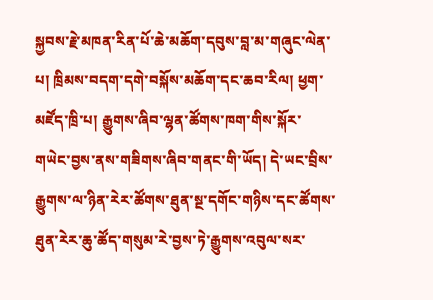སྐྱབས་རྗེ་མཁན་རིན་པོ་ཆེ་མཆོག་དབུས་བླ་མ་གཞུང་ལེན་པ། ཁྲིམས་བདག་དགེ་བསྐོས་མཆོག་དང་ཆབ་རིལ། ཕྱག་མཛོད་ཁྲི་པ། རྒྱུགས་ཞིབ་ལྷན་ཚོགས་ཁག་གིས་སྐོར་གཡེང་བྱས་ནས་གཟིགས་ཞིབ་གནང་གི་ཡོད། དེ་ཡང་བྲིས་རྒྱུགས་ལ་ཉིན་རེར་ཚོགས་ཐུན་སྔ་དགོང་གཉིས་དང་ཚོགས་ཐུན་རེར་ཆུ་ཚོད་གསུམ་རེ་བྱས་ཏེ་རྒྱུགས་འབུལ་སར་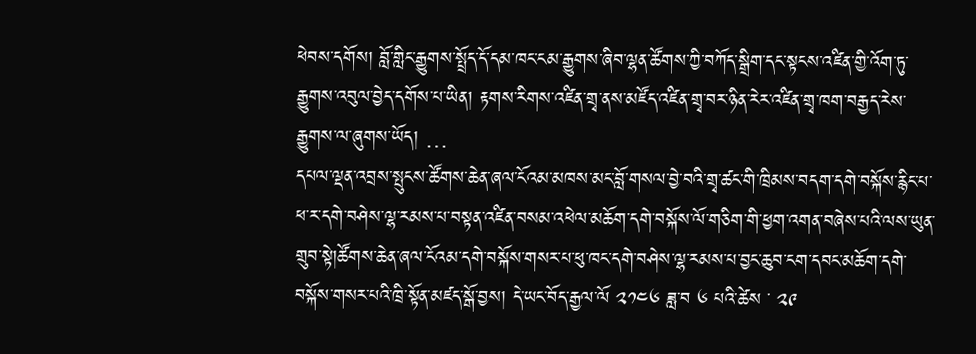ཕེབས་དགོས། བློ་གླིང་རྒྱུགས་སྤྲོད་དོ་དམ་ཁང་ངམ་རྒྱུགས་ཞིབ་ལྷན་ཚོགས་ཀྱི་བཀོད་སྒྲིག་དང་སྟངས་འཛིན་གྱི་འོག་ཏུ་རྒྱུགས་འབུལ་བྱེད་དགོས་པ་ཡིན། རྟགས་རིགས་འཛིན་གྲྭ་ནས་མཛོད་འཛིན་གྲྭ་བར་ཉིན་རེར་འཛིན་གྲྭ་ཁག་བརྒྱད་རེས་རྒྱུགས་ལ་ཞུགས་ཡོད། …
དཔལ་ལྡན་འབྲས་སྤུངས་ཚོགས་ཆེན་ཞལ་ངོའམ་མཁས་མང་བློ་གསལ་བྱེ་བའི་གྲྭ་ཚང་གི་ཁྲིམས་བདག་དགེ་བསྐོས་རྙིང་པ་ཕ་ར་དགེ་བཤེས་ལྷ་རམས་པ་བསྟན་འཛིན་བསམ་འཕེལ་མཆོག་དགེ་བསྐོས་ལོ་གཅིག་གི་ཕྱག་འགན་བཞེས་པའི་ལས་ཡུན་གྲུབ་སྟེ།ཚོགས་ཆེན་ཞལ་ངོའམ་དགེ་བསྐོས་གསར་པ་ཕུ་ཁང་དགེ་བཤེས་ལྷ་རམས་པ་བྱང་ཆུབ་ངག་དབང་མཆོག་དགེ་བསྐོས་གསར་པའི་ཁྲི་སྟོན་མཛད་སྒོ་བྱས། དེ་ཡང་བོད་རྒྱལ་ལོ ༢༡༤༦ ཟླ་བ ༦ པའི་ཚེས ་ ༢༩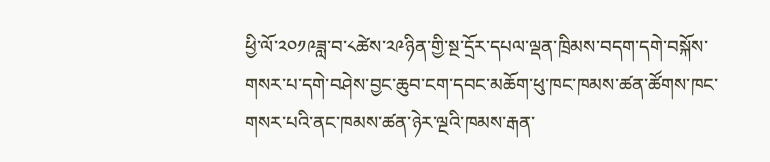ཕྱི་ལོ་༢༠༡༩ཟླ་བ་༨ཚེས་༢༩ཉིན་གྱི་སྔ་དྲོར་དཔལ་ལྡན་ཁྲིམས་བདག་དགེ་བསྐོས་གསར་པ་དགེ་བཤེས་བྱང་ཆུབ་ངག་དབང་མཆོག་ཕུ་ཁང་ཁམས་ཚན་ཚོགས་ཁང་གསར་པའི་ནང་ཁམས་ཚན་ཉེར་ལྔའི་ཁམས་རྒན་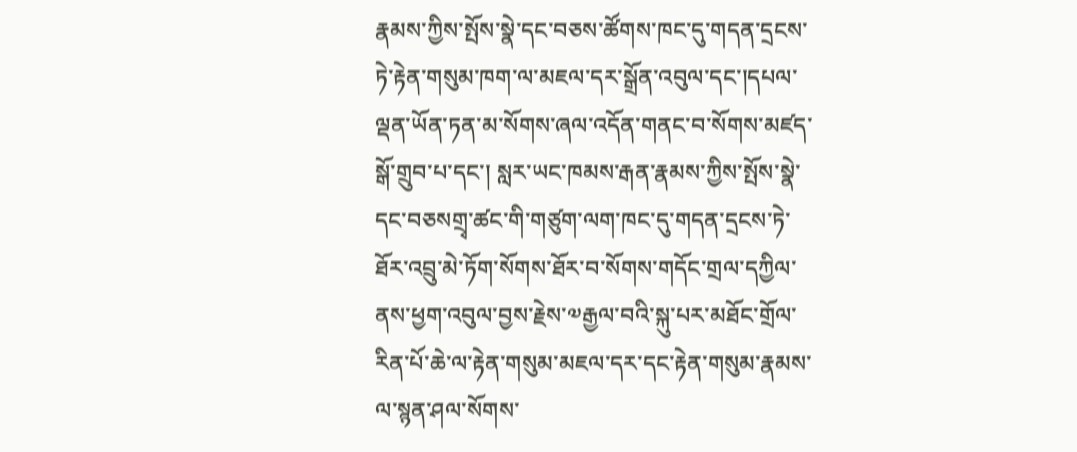རྣམས་ཀྱིས་སྤོས་སྣེ་དང་བཅས་ཚོགས་ཁང་དུ་གདན་དྲངས་ཏེ་རྟེན་གསུམ་ཁག་ལ་མཇལ་དར་སྒྲོན་འབུལ་དང་།དཔལ་ལྡན་ཡོན་ཏན་མ་སོགས་ཞལ་འདོན་གནང་བ་སོགས་མཛད་སྒོ་གྲུབ་པ་དང་། སླར་ཡང་ཁམས་རྒན་རྣམས་ཀྱིས་སྤོས་སྣེ་དང་བཅསགྲྭ་ཚང་གི་གཙུག་ལག་ཁང་དུ་གདན་དྲངས་ཏེ་ཐོར་འབྲུ་མེ་ཏོག་སོགས་ཐོར་བ་སོགས་གདོང་གྲལ་དཀྱིལ་ནས་ཕྱག་འབུལ་བྱས་རྗེས་༧རྒྱལ་བའི་སྐུ་པར་མཐོང་གྲོལ་རིན་པོ་ཆེ་ལ་རྟེན་གསུམ་མཇལ་དར་དང་རྟེན་གསུམ་རྣམས་ལ་སྙན་ཤལ་སོགས་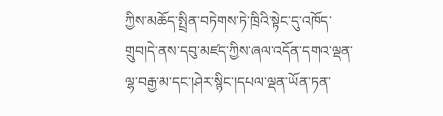ཀྱིས་མཆོད་སྤྲིན་བཏེགས་ཏེ་ཁྲིའི་སྟེང་དུ་འཁོད་གྲུབ།དེ་ནས་དབུ་མཛད་ཀྱིས་ཞལ་འདོན་དགའ་ལྡན་ལྷ་བརྒྱ་མ་དང་།ཤེར་སྙིང་།དཔལ་ལྡན་ཡོན་ཏན་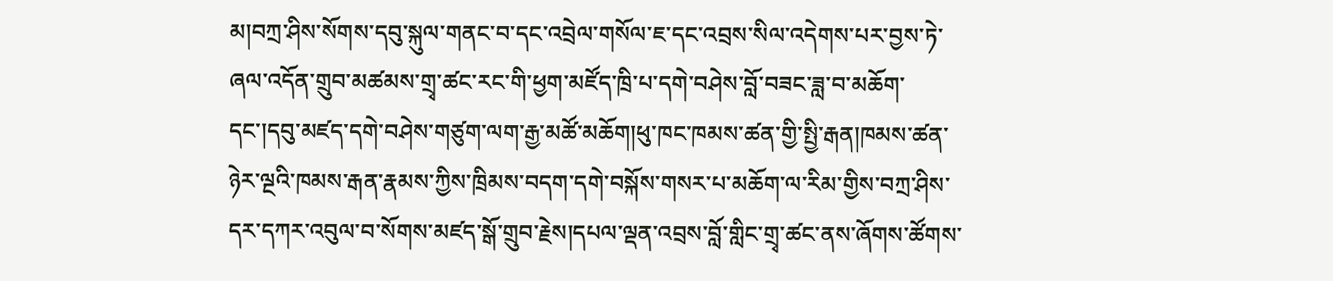མ།བཀྲ་ཤིས་སོགས་དབུ་སྐུལ་གནང་བ་དང་འབྲེལ་གསོལ་ཇ་དང་འབྲས་སིལ་འདེགས་པར་བྱས་ཏེ་ཞལ་འདོན་གྲུབ་མཚམས་གྲྭ་ཚང་རང་གི་ཕྱག་མཛོད་ཁྲི་པ་དགེ་བཤེས་བློ་བཟང་ཟླ་བ་མཆོག་དང་།དབུ་མཛད་དགེ་བཤེས་གཙུག་ལག་རྒྱ་མཚོ་མཆོག།ཕུ་ཁང་ཁམས་ཚན་གྱི་སྤྱི་རྒན།ཁམས་ཚན་ཉེར་ལྔའི་ཁམས་རྒན་རྣམས་ཀྱིས་ཁྲིམས་བདག་དགེ་བསྐོས་གསར་པ་མཆོག་ལ་རིམ་གྱིས་བཀྲ་ཤིས་དར་དཀར་འབུལ་བ་སོགས་མཛད་སྒོ་གྲུབ་རྗེས།དཔལ་ལྡན་འབྲས་བློ་གླིང་གྲྭ་ཚང་ནས་ཞོགས་ཚོགས་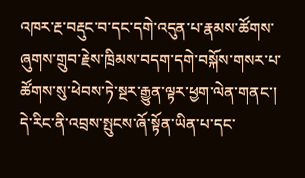འཁར་རྔ་བརྡུང་བ་དང་དགེ་འདུན་པ་རྣམས་ཚོགས་ཞུགས་གྲུབ་རྗེས་ཁྲིམས་བདག་དགེ་བསྐོས་གསར་པ་ཚོགས་སུ་ཕེབས་ཏེ་སྔར་རྒྱུན་ལྟར་ཕྱག་ལེན་གནང་། དེ་རིང་ནི་འབྲས་སྤུངས་ཞོ་སྟོན་ཡིན་པ་དང་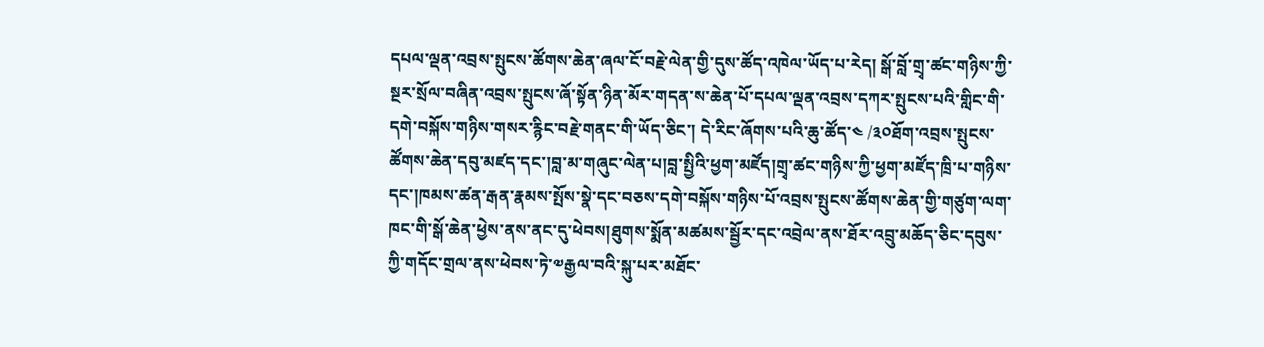དཔལ་ལྡན་འབྲས་སྤུངས་ཚོགས་ཆེན་ཞལ་ངོ་བརྗེ་ལེན་གྱི་དུས་ཚོད་འཁེལ་ཡོད་པ་རེད། སྒོ་བློ་གྲྭ་ཚང་གཉིས་ཀྱི་སྔར་སྲོལ་བཞིན་འབྲས་སྤུངས་ཞོ་སྟོན་ཉིན་མོར་གདན་ས་ཆེན་པོ་དཔལ་ལྡན་འབྲས་དཀར་སྤུངས་པའི་གླིང་གི་དགེ་བསྐོས་གཉིས་གསར་རྙིང་བརྗེ་གནང་གི་ཡོད་ཅིང་། དེ་རིང་ཞོགས་པའི་ཆུ་ཚོད་༤ /༣༠ཐོག་འབྲས་སྤུངས་ཚོགས་ཆེན་དབུ་མཛད་དང་།བླ་མ་གཞུང་ལེན་པ།བླ་སྤྱིའི་ཕྱག་མཛོད།གྲྭ་ཚང་གཉིས་ཀྱི་ཕྱག་མཛོད་ཁྲི་པ་གཉིས་དང་།ཁམས་ཚན་རྒན་རྣམས་སྤོས་སྣེ་དང་བཅས་དགེ་བསྐོས་གཉིས་པོ་འབྲས་སྤུངས་ཚོགས་ཆེན་གྱི་གཙུག་ལག་ཁང་གི་སྒོ་ཆེན་ཕྱེས་ནས་ནང་དུ་ཕེབས།ཐུགས་སྨོན་མཚམས་སྦྱོར་དང་འབྲེལ་ནས་ཐོར་འབྲུ་མཆོད་ཅིང་དབུས་ཀྱི་གདོང་གྲལ་ནས་ཕེབས་ཏེ་༧རྒྱལ་བའི་སྐུ་པར་མཐོང་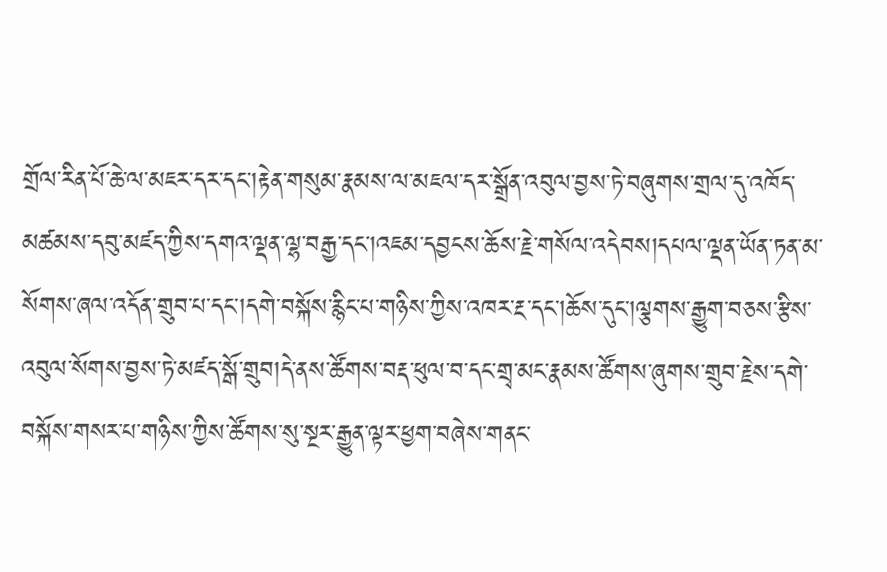གྲོལ་རིན་པོ་ཆེ་ལ་མཇར་དར་དང་།རྟེན་གསུམ་རྣམས་ལ་མཇལ་དར་སྒྲོན་འབུལ་བྱས་ཏེ་བཞུགས་གྲལ་དུ་འཁོད་མཚམས་དབུ་མཛད་ཀྱིས་དགའ་ལྡན་ལྷ་བརྒྱ་དང་།འཇམ་དབྱངས་ཆོས་རྗེ་གསོལ་འདེབས།དཔལ་ལྡན་ཡོན་ཏན་མ་སོགས་ཞལ་འདོན་གྲུབ་པ་དང་།དགེ་བསྐོས་རྙིང་པ་གཉིས་ཀྱིས་འཁར་རྔ་དང་།ཆོས་དུང་།ལྕགས་རྒྱུག་བཅས་རྩིས་འབུལ་སོགས་བྱས་ཏེ་མཛད་སྒོ་གྲུབ།དེ་ནས་ཚོགས་བརྡ་ཕུལ་བ་དང་གྲྭ་མང་རྣམས་ཚོགས་ཞུགས་གྲུབ་རྗེས་དགེ་བསྐོས་གསར་པ་གཉིས་ཀྱིས་ཚོགས་སུ་སྔར་རྒྱུན་ལྟར་ཕྱག་བཞེས་གནང་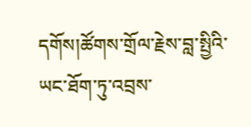དགོས།ཚོགས་གྲོལ་རྗེས་བླ་སྤྱིའི་ཡང་ཐོག་ཏུ་འབྲས་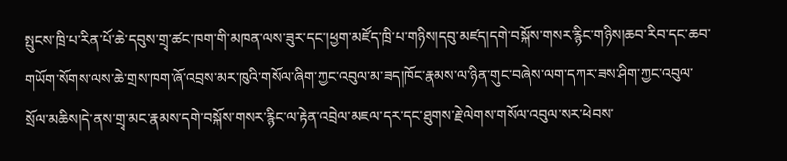སྤུངས་ཁྲི་པ་རིན་པོ་ཆེ་དབུས་གྲྭ་ཚང་ཁག་གི་མཁན་ལས་ཟུར་དང་།ཕྱག་མཛོད་ཁྲི་པ་གཉིས།དབུ་མཛད།དགེ་བསྐོས་གསར་རྙིང་གཉིས།ཆབ་རིབ་དང་ཆབ་གཡོག་སོགས་ལས་ཆེ་གྲས་ཁག་ཞོ་འབྲས་མར་ཁུའི་གསོལ་ཞིག་ཀྱང་འབུལ་མ་ཟད།ཁོང་རྣམས་ལ་ཉིན་གུང་བཞེས་ལག་དཀར་ཟས་ཤིག་ཀྱང་འབུལ་སྲོལ་མཆིས།དེ་ནས་གྲྭ་མང་རྣམས་དགེ་བསྐོས་གསར་རྙིང་ལ་རྟེན་འབྲེལ་མཇལ་དར་དང་ཐུགས་རྗེ་ལེགས་གསོལ་འབུལ་སར་ཕེབས་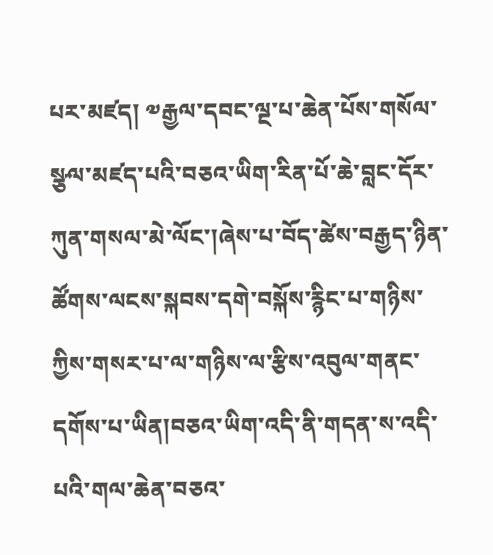པར་མཛད། ༧རྒྱལ་དབང་ལྔ་པ་ཆེན་པོས་གསོལ་སྩལ་མཛད་པའི་བཅའ་ཡིག་རིན་པོ་ཆེ་བླང་དོར་ཀུན་གསལ་མེ་ལོང་།ཞེས་པ་བོད་ཚེས་བརྒྱད་ཉིན་ཚོགས་ལངས་སྐབས་དགེ་བསྐོས་རྙིང་པ་གཉིས་ཀྱིས་གསར་པ་ལ་གཉིས་ལ་རྩིས་འབུལ་གནང་དགོས་པ་ཡིན།བཅའ་ཡིག་འདི་ནི་གདན་ས་འདི་པའི་གལ་ཆེན་བཅའ་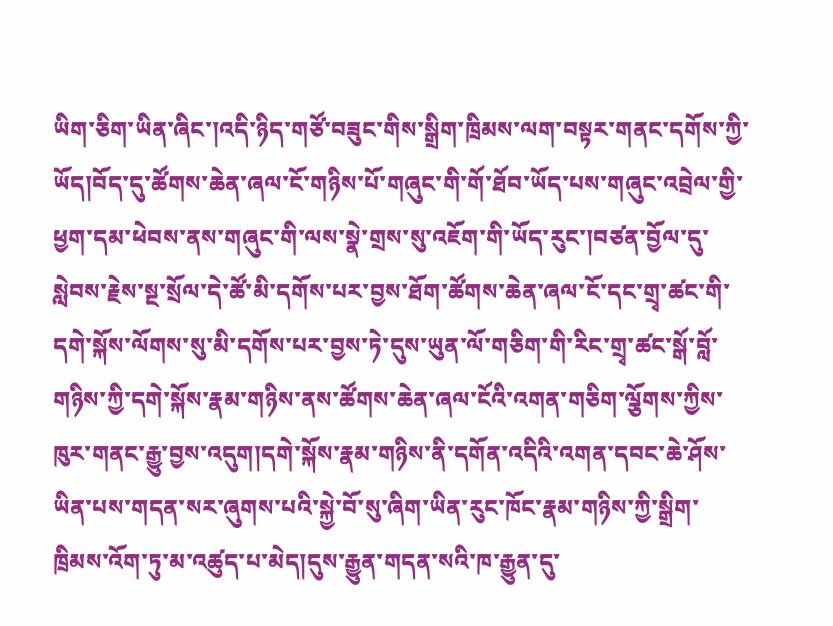ཡིག་ཅིག་ཡིན་ཞིང་།འདི་ཉིད་གཙོ་བཟུང་གིས་སྒྲིག་ཁྲིམས་ལག་བསྟར་གནང་དགོས་ཀྱི་ཡོད།བོད་དུ་ཚོགས་ཆེན་ཞལ་ངོ་གཉིས་པོ་གཞུང་གི་གོ་ཐོབ་ཡོད་པས་གཞུང་འབྲེལ་གྱི་ཕྱག་དམ་ཕེབས་ནས་གཞུང་གི་ལས་སྣེ་གྲས་སུ་འཇོག་གི་ཡོད་རུང་།བཙན་བྱོལ་དུ་སླེབས་རྗེས་སྔ་སྲོལ་དེ་ཚོ་མི་དགོས་པར་བྱས་ཐོག་ཚོགས་ཆེན་ཞལ་ངོ་དང་གྲྭ་ཚང་གི་དགེ་སྐོས་ལོགས་སུ་མི་དགོས་པར་བྱས་ཏེ་དུས་ཡུན་ལོ་གཅིག་གི་རིང་གྲྭ་ཚང་སྒོ་བློ་གཉིས་ཀྱི་དགེ་སྐོས་རྣམ་གཉིས་ནས་ཚོགས་ཆེན་ཞལ་ངོའི་འགན་གཅིག་ལྕོགས་ཀྱིས་ཁུར་གནང་རྒྱུ་བྱས་འདུག།དགེ་སྐོས་རྣམ་གཉིས་ནི་དགོན་འདིའི་འགན་དབང་ཆེ་ཤོས་ཡིན་པས་གདན་སར་ཞུགས་པའི་སྐྱེ་བོ་སུ་ཞིག་ཡིན་རུང་ཁོང་རྣམ་གཉིས་ཀྱི་སྒྲིག་ཁྲིམས་འོག་ཏུ་མ་འཚུད་པ་མེད།དུས་རྒྱུན་གདན་སའི་ཁ་རྒྱུན་དུ་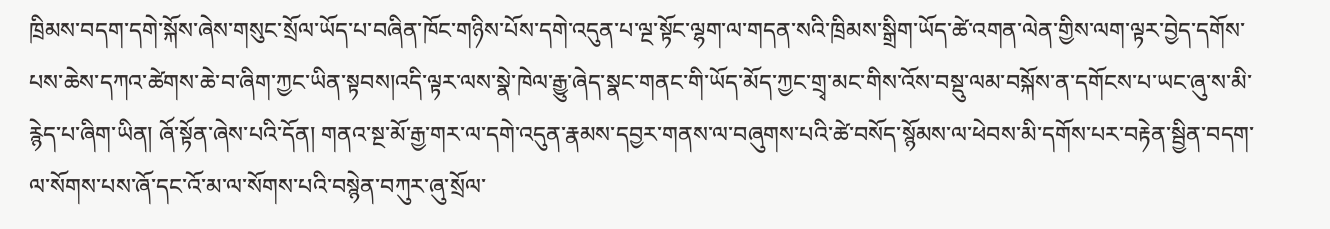ཁྲིམས་བདག་དགེ་སྐོས་ཞེས་གསུང་སྲོལ་ཡོད་པ་བཞིན་ཁོང་གཉིས་པོས་དགེ་འདུན་པ་ལྔ་སྟོང་ལྷག་ལ་གདན་སའི་ཁྲིམས་སྒྲིག་ཡོད་ཚེ་འགན་ལེན་གྱིས་ལག་ལྟར་བྱེད་དགོས་པས་ཆེས་དཀའ་ཚེགས་ཆེ་བ་ཞིག་ཀྱང་ཡིན་སྟབས།འདི་ལྟར་ལས་སྣེ་ཁེལ་རྒྱུ་ཞེད་སྣང་གནང་གི་ཡོད་མོད་ཀྱང་གྲྭ་མང་གིས་འོས་བསྡུ་ལམ་བསྐོས་ན་དགོངས་པ་ཡང་ཞུ་ས་མི་རྙེད་པ་ཞིག་ཡིན། ཞོ་སྟོན་ཞེས་པའི་དོན། གནའ་སྔ་མོ་རྒྱ་གར་ལ་དགེ་འདུན་རྣམས་དབྱར་གནས་ལ་བཞུགས་པའི་ཚེ་བསོད་སྙོམས་ལ་ཕེབས་མི་དགོས་པར་བརྟེན་སྦྱིན་བདག་ལ་སོགས་པས་ཞོ་དང་འོ་མ་ལ་སོགས་པའི་བསྙེན་བཀུར་ཞུ་སྲོལ་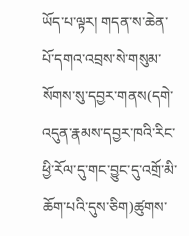ཡོད་པ་ལྟར། གདན་ས་ཆེན་པོ་དགའ་འབྲས་སེ་གསུམ་སོགས་སུ་དབྱར་གནས(དགེ་འདུན་རྣམས་དབྱར་ཁའི་རིང་ཕྱི་རོལ་དུ་གང་བྱུང་དུ་འགྲོ་མི་ཆོག་པའི་དུས་ཅིག)ཚུགས་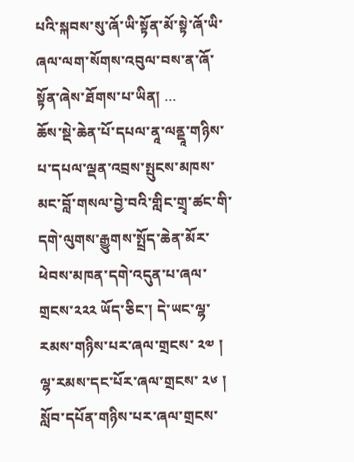པའི་སྐབས་སུ་ཞོ་ཡི་སྟོན་མོ་སྟེ་ཞོ་ཡི་ཞལ་ལག་སོགས་འབུལ་བས་ན་ཞོ་སྟོན་ཞེས་ཐོགས་པ་ཡིན། …
ཆོས་སྡེ་ཆེན་པོ་དཔལ་ནཱ་ལནྡཱ་གཉིས་པ་དཔལ་ལྡན་འབྲས་སྤུངས་མཁས་མང་བློ་གསལ་བྱེ་བའི་གླིང་གྲྭ་ཚང་གི་དགེ་ལུགས་རྒྱུགས་སྤྲོད་ཆེན་མོར་ཕེབས་མཁན་དགེ་འདུན་པ་ཞལ་གྲངས་༢༢༢ ཡོད་ཅིང་། དེ་ཡང་ལྷ་རམས་གཉིས་པར་ཞལ་གྲངས་ ༢༧ ། ལྷ་རམས་དང་པོར་ཞལ་གྲངས་ ༢༦ ། སློབ་དཔོན་གཉིས་པར་ཞལ་གྲངས་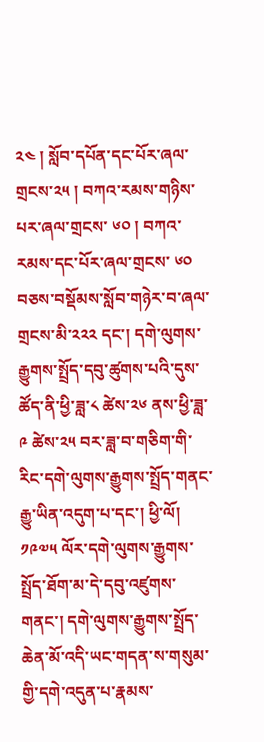༢༤ ། སློབ་དཔོན་དང་པོར་ཞལ་གྲངས་༢༥ ། བཀའ་རམས་གཉིས་པར་ཞལ་གྲངས་ ༦༠ ། བཀའ་རམས་དང་པོར་ཞལ་གྲངས་ ༦༠ བཅས་བསྡོམས་སློབ་གཉེར་བ་ཞལ་གྲངས་མི་༢༢༢ དང་། དགེ་ལུགས་རྒྱུགས་སྤྲོད་དབུ་ཚུགས་པའི་དུས་ཚོད་ནི་ཕྱི་ཟླ་༨ ཚེས་༢༦ ནས་ཕྱི་ཟླ་༩ ཚེས་༢༥ བར་ཟླ་བ་གཅིག་གི་རིང་དགེ་ལུགས་རྒྱུགས་སྤྲོད་གནང་རྒྱུ་ཡིན་འདུག་པ་དང་། ཕྱི་ལོ། ༡༩༧༥ ལོར་དགེ་ལུགས་རྒྱུགས་སྤྲོད་ཐོག་མ་དེ་དབུ་འཛུགས་གནང་། དགེ་ལུགས་རྒྱུགས་སྤྲོད་ཆེན་མོ་འདི་ཡང་གདན་ས་གསུམ་གྱི་དགེ་འདུན་པ་རྣམས་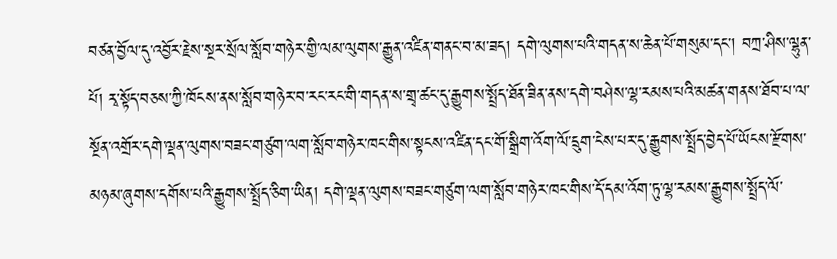བཙན་བྱོལ་དུ་འབྱོར་རྗེས་སྔར་སྲོལ་སློབ་གཉེར་གྱི་ལམ་ལུགས་རྒྱུན་འཛིན་གནང་བ་མ་ཟད། དགེ་ལུགས་པའི་གདན་ས་ཆེན་པོ་གསུམ་དང་། བཀྲ་ཤིས་ལྷུན་པོ། རྭ་སྟོད་བཅས་ཀྱི་ཁོངས་ནས་སློབ་གཉེར་བ་རང་རང་གི་གདན་ས་གྲྭ་ཚང་དུ་རྒྱུགས་སྤྲོད་ཐོན་ཟིན་ནས་དགེ་བཤེས་ལྷ་རམས་པའི་མཚན་གནས་ཐོབ་པ་ལ་སྔོན་འགྲོར་དགེ་ལྡན་ལུགས་བཟང་གཙུག་ལག་སློབ་གཉེར་ཁང་གིས་སྟངས་འཛིན་དང་གོ་སྒྲིག་འོག་ལོ་དྲུག་ངེས་པར་དུ་རྒྱུགས་སྤྲོད་བྱེད་པོ་ཡོངས་རྫོགས་མཉམ་ཞུགས་དགོས་པའི་རྒྱུགས་སྤྲོད་ཅིག་ཡིན། དགེ་ལྡན་ལུགས་བཟང་གཙུག་ལག་སློབ་གཉེར་ཁང་གིས་དོ་དམ་འོག་ཏུ་ལྷ་རམས་རྒྱུགས་སྤྲོད་ལོ་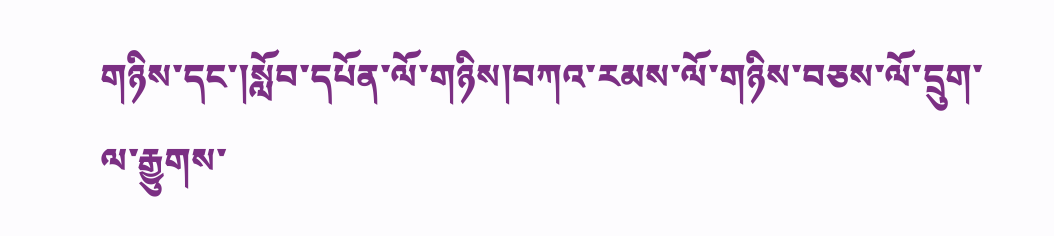གཉིས་དང་།སློབ་དཔོན་ལོ་གཉིས།བཀའ་རམས་ལོ་གཉིས་བཅས་ལོ་དྲུག་ལ་རྒྱུགས་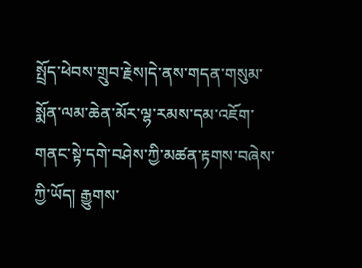སྤྲོད་ཕེབས་གྲུབ་རྗེས།དེ་ནས་གདན་གསུམ་སྨོན་ལམ་ཆེན་མོར་ལྷ་རམས་དམ་འཇོག་གནང་སྟེ་དགེ་བཤེས་ཀྱི་མཚན་རྟགས་བཞེས་ཀྱི་ཡོད། རྒྱུགས་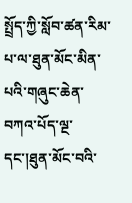སྤྲོད་ཀྱི་སློབ་ཚན་རིམ་པ་ལ་ཐུན་མོང་མིན་པའི་གཞུང་ཆེན་བཀའ་པོད་ལྔ་དང་།ཐུན་མོང་བའི་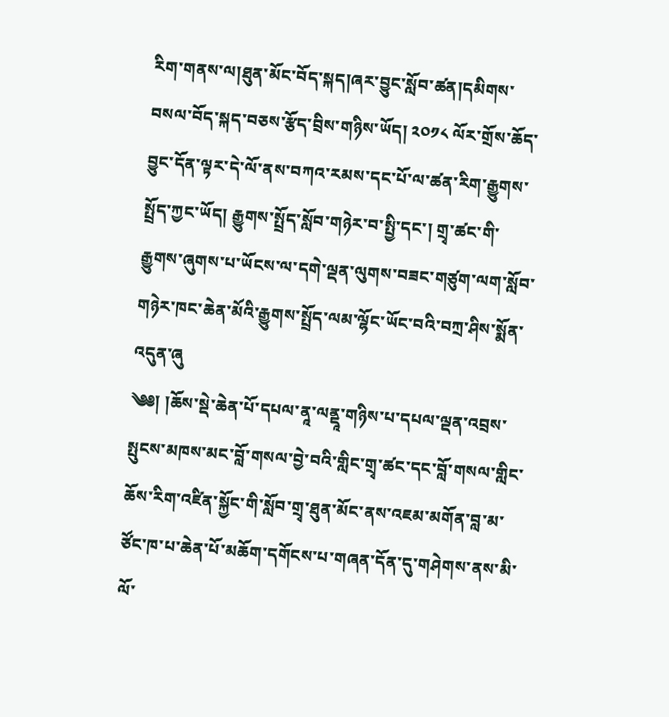རིག་གནས་ལ།ཐུན་མོང་བོད་སྐད།ཞར་བྱུང་སློབ་ཚན།དམིགས་བསལ་བོད་སྐད་བཅས་རྩོད་བྲིས་གཉིས་ཡོད། ༢༠༡༨ ལོར་གྲོས་ཆོད་བྱུང་དོན་ལྟར་དེ་ལོ་ནས་བཀའ་རམས་དང་པོ་ལ་ཚན་རིག་རྒྱུགས་སྤྲོད་ཀྱང་ཡོད། རྒྱུགས་སྤྲོད་སློབ་གཉེར་བ་སྤྱི་དང་། གྲྭ་ཚང་གི་རྒྱུགས་ཞུགས་པ་ཡོངས་ལ་དགེ་ལྡན་ལུགས་བཟང་གཙུག་ལག་སློབ་གཉེར་ཁང་ཆེན་མོའི་རྒྱུགས་སྤྲོད་ལམ་ལྷོང་ཡོང་བའི་བཀྲ་ཤིས་སྨོན་འདུན་ཞུ
༄༅། །ཆོས་སྡེ་ཆེན་པོ་དཔལ་ནཱ་ལནྡཱ་གཉིས་པ་དཔལ་ལྡན་འབྲས་སྤུངས་མཁས་མང་བློ་གསལ་བྱེ་བའི་གླིང་གྲྭ་ཚང་དང་བློ་གསལ་གླིང་ཆོས་རིག་འཛིན་སྐྱོང་གི་སློབ་གྲྭ་ཐུན་མོང་ནས་འཇམ་མགོན་བླ་མ་ཙོང་ཁ་པ་ཆེན་པོ་མཆོག་དགོངས་པ་གཞན་དོན་དུ་གཤེགས་ནས་མི་ལོ་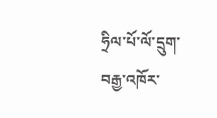ཧྲིལ་པོ་ལོ་དྲུག་བརྒྱ་འཁོར་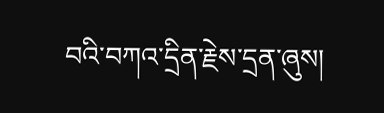བའི་བཀའ་དྲིན་རྗེས་དྲན་ཞུས།